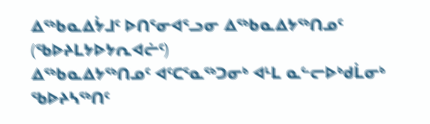ᐃᖅᑲᓇᐃᔮᒧᑦ ᐅᑎᕐᓂᐊᕐᓗᓂ ᐃᖅᑲᓇᐃᔭᖅᑎᓄᑦ (ᖃᐅᔨᒪᔭᐅᔭᕆᐊᓖᑦ)
ᐃᖅᑲᓇᐃᔭᖅᑎᓄᑦ ᐊᑦᑕᕐᓇᖅᑐᓂᒃ ᐊᒻᒪ ᓇᓪᓕᐅᒃᑯᒫᓂᒃ ᖃᐅᔨᓴᖅᑎᑦ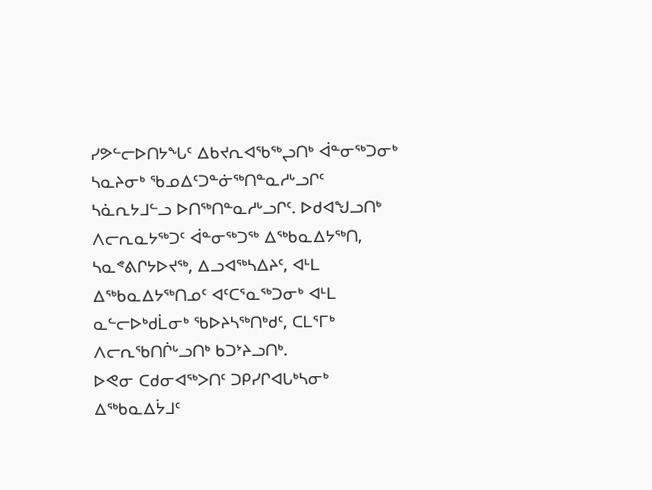ᓯᕗᓪᓕᐅᑎᔭᖓᑦ ᐃᑲᔪᕆᐊᖃᖅᖢᑎᒃ ᐋᓐᓂᖅᑐᓂᒃ ᓴᓇᔨᓂᒃ ᖃᓄᐃᑦᑐᓐᓃᖅᑎᓐᓇᓱᒡᓗᒋᑦ ᓴᓈᕆᔭᒧᓪᓗ ᐅᑎᖅᑎᓐᓇᓱᒡᓗᒋᑦ. ᐅᑯᐊᖑᓗᑎᒃ ᐱᓕᕆᓇᔭᖅᑐᑦ ᐋᓐᓂᖅᑐᖅ ᐃᖅᑲᓇᐃᔭᖅᑎ, ᓴᓇᕝᕕᒋᔭᐅᔪᖅ, ᐃᓗᐊᖅᓴᐃᔨᑦ, ᐊᒻᒪ ᐃᖅᑲᓇᐃᔭᖅᑎᓄᑦ ᐊᑦᑕᕐᓇᖅᑐᓂᒃ ᐊᒻᒪ ᓇᓪᓕᐅᒃᑯᒫᓂᒃ ᖃᐅᔨᓴᖅᑎᒃᑯᑦ, ᑕᒪᕐᒥᒃ ᐱᓕᕆᖃᑎᒌᒡᓗᑎᒃ ᑲᑐᔾᔨᓗᑎᒃ.
ᐅᕙᓂ ᑕᑯᓂᐊᖅᐳᑎᑦ ᑐᑭᓯᒋᐊᒐᒃᓴᓂᒃ ᐃᖅᑲᓇᐃᔮᒧᑦ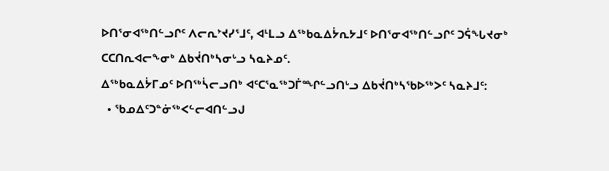ᐅᑎᕐᓂᐊᖅᑎᓪᓗᒋᑦ ᐱᓕᕆᔾᔪᓯᕐᒧᑦ, ᐊᒻᒪᓗ ᐃᖅᑲᓇᐃᔮᕆᔭᒧᑦ ᐅᑎᕐᓂᐊᖅᑎᓪᓗᒋᑦ ᑐᕌᖓᔪᓂᒃ ᑕᑕᑎᕆᐊᓕᖕᓂᒃ ᐃᑲᔫᑎᒃᓴᓂᒡᓗ ᓴᓇᔨᓄᑦ.
ᐃᖅᑲᓇᐃᔮᒥᓄᑦ ᐅᑎᖅᓵᓕᓗᑎᒃ ᐊᑦᑕᕐᓇᖅᑐᒦᙱᓪᓗᑎᒡᓗ ᐃᑲᔫᑎᒃᓴᖃᐅᖅᐳᑦ ᓴᓇᔨᒧᑦ:
  • ᖃᓄᐃᑦᑐᓐᓃᖅᐸᓪᓕᐊᑎᓪᓗᒍ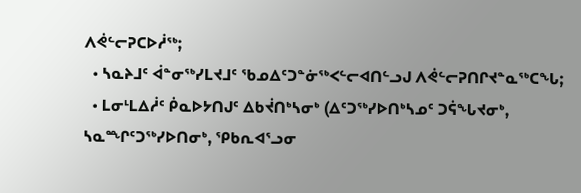ᐱᕚᓪᓕᕈᑕᐅᓲᖅ;
  • ᓴᓇᔨᒧᑦ ᐋᓐᓂᖅᓯᒪᔪᒧᑦ ᖃᓄᐃᑦᑐᓐᓃᖅᐸᓪᓕᐊᑎᓪᓗᒍ ᐱᕚᓪᓕᕈᑎᒋᔪᓐᓇᖅᑕᖓ;
  • ᒪᓂᒻᒪᐃᓲᑦ ᑮᓇᐅᔭᑎᒍᑦ ᐃᑲᔫᑎᒃᓴᓂᒃ (ᐃᑦᑐᖅᓯᐅᑎᒃᓴᓄᑦ ᑐᕌᖓᔪᓂᒃ, ᓴᓇᙱᑦᑐᖅᓯᐅᑎᓂᒃ, ᕿᑲᕆᐊᕐᓗᓂ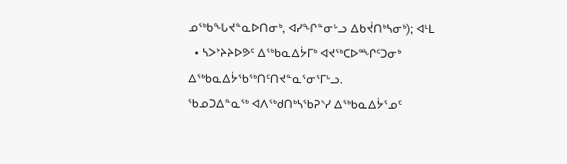ᓄᖅᑲᖓᔪᓐᓇᐅᑎᓂᒃ, ᐊᓯᖏᓐᓂᒡᓗ ᐃᑲᔫᑎᒃᓴᓂᒃ); ᐊᒻᒪ
  • ᓴᐳᔾᔨᔨᐅᕗᑦ ᐃᖅᑲᓇᐃᔮᒥᒃ ᐊᔪᖅᑕᐅᙱᑦᑐᓂᒃ ᐃᖅᑲᓇᐃᔮᖃᖅᑎᑦᑎᔪᓐᓇᕐᓂᕐᒥᒡᓗ.
ᖃᓄᑐᐃᓐᓇᖅ ᐊᐱᖅᑯᑎᒃᓴᖃᕈᔅᓯ ᐃᖅᑲᓇᐃᔮᕐᓄᑦ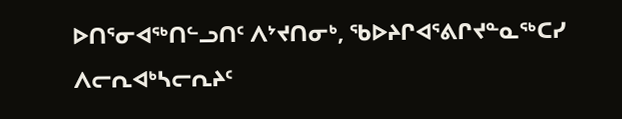ᐅᑎᕐᓂᐊᖅᑎᓪᓗᑎᑦ ᐱᔾᔪᑎᓂᒃ, ᖃᐅᔨᒋᐊᕐᕕᒋᔪᓐᓇᖅᑕᓯ ᐱᓕᕆᐊᒃᓴᓕᕆᔨᑦ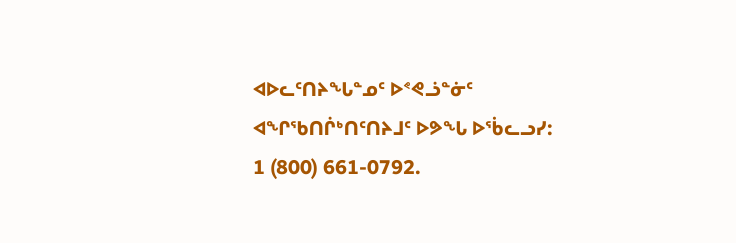ᐊᐅᓚᑦᑎᔨᖓᓐᓄᑦ ᐅᕝᕙᓘᓐᓃᑦ ᐊᖏᖃᑎᒌᒃᑎᑦᑎᔨᒧᑦ ᐅᕗᖓ ᐅᖄᓚᓗᓯ: 1 (800) 661-0792.